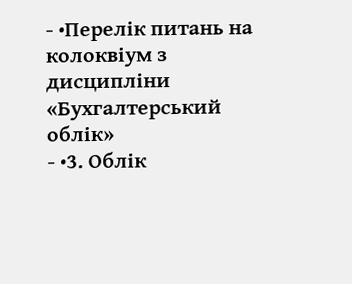- •Перелік питань на колоквіум з дисципліни «Бухгалтерський облік»
- •3. Облік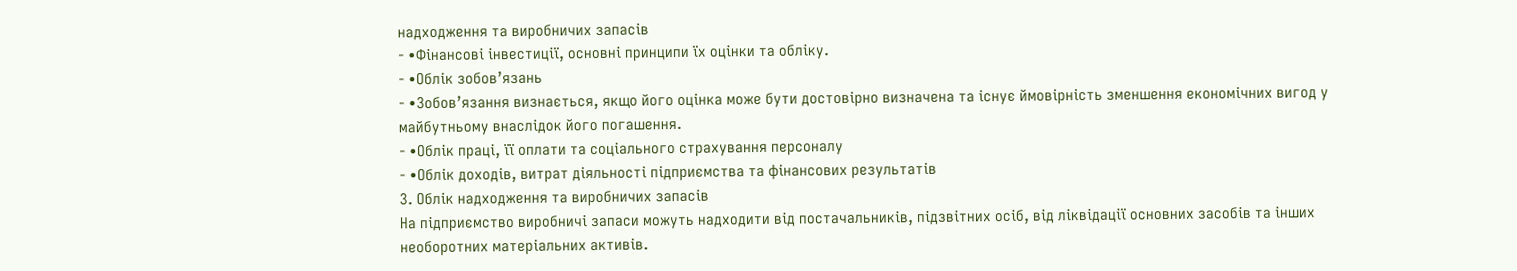надходження та виробничих запасів
- •Фінансові інвестиції, основні принципи їх оцінки та обліку.
- •Облік зобов’язань
- •Зобов’язання визнається, якщо його оцінка може бути достовірно визначена та існує ймовірність зменшення економічних вигод у майбутньому внаслідок його погашення.
- •Облік праці, її оплати та соціального страхування персоналу
- •Облік доходів, витрат діяльності підприємства та фінансових результатів
3. Облік надходження та виробничих запасів
На підприємство виробничі запаси можуть надходити від постачальників, підзвітних осіб, від ліквідації основних засобів та інших необоротних матеріальних активів.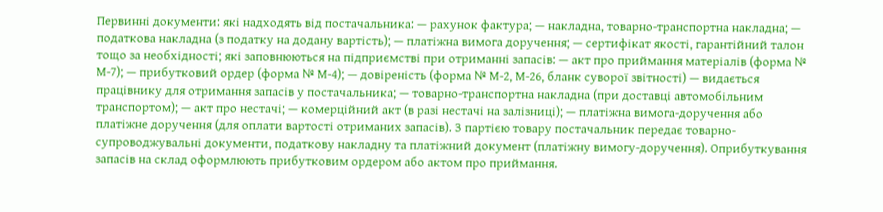Первинні документи: які надходять від постачальника: — рахунок фактура; — накладна, товарно-транспортна накладна; — податкова накладна (з податку на додану вартість); — платіжна вимога доручення; — сертифікат якості, гарантійний талон тощо за необхідності; які заповнюються на підприємстві при отриманні запасів: — акт про приймання матеріалів (форма № М-7); — прибутковий ордер (форма № М-4); — довіреність (форма № М-2, М-26, бланк суворої звітності) — видається працівнику для отримання запасів у постачальника; — товарно-транспортна накладна (при доставці автомобільним транспортом); — акт про нестачі; — комерційний акт (в разі нестачі на залізниці); — платіжна вимога-доручення або платіжне доручення (для оплати вартості отриманих запасів). З партією товару постачальник передає товарно-супроводжувальні документи, податкову накладну та платіжний документ (платіжну вимогу-доручення). Оприбуткування запасів на склад оформлюють прибутковим ордером або актом про приймання.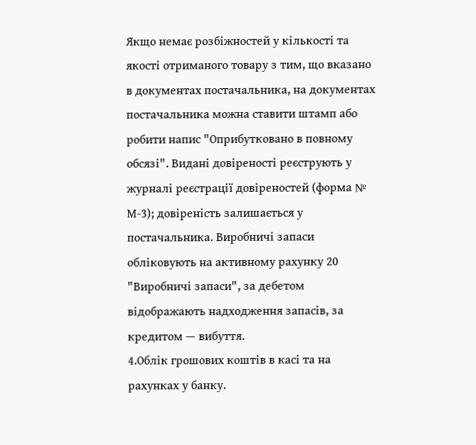Якщо немає розбіжностей у кількості та якості отриманого товару з тим, що вказано в документах постачальника, на документах постачальника можна ставити штамп або робити напис "Оприбутковано в повному обсязі". Видані довіреності реєструють у журналі реєстрації довіреностей (форма № М-3); довіреність залишається у постачальника. Виробничі запаси обліковують на активному рахунку 20 "Виробничі запаси", за дебетом відображають надходження запасів, за кредитом — вибуття.
4.Облік грошових коштів в касі та на рахунках у банку.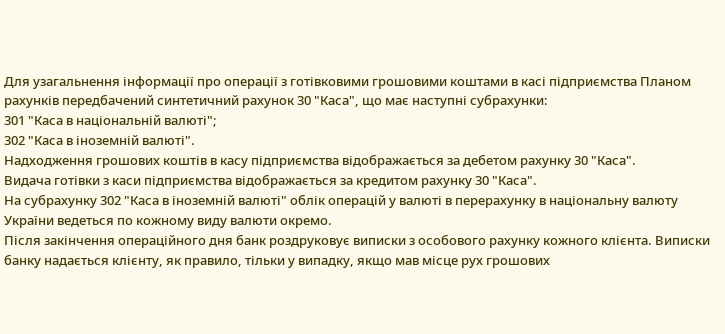Для узагальнення інформації про операції з готівковими грошовими коштами в касі підприємства Планом рахунків передбачений синтетичний рахунок 30 "Каса", що має наступні субрахунки:
301 "Каса в національній валюті";
302 "Каса в іноземній валюті".
Надходження грошових коштів в касу підприємства відображається за дебетом рахунку 30 "Каса".
Видача готівки з каси підприємства відображається за кредитом рахунку 30 "Каса".
На субрахунку 302 "Каса в іноземній валюті" облік операцій у валюті в перерахунку в національну валюту України ведеться по кожному виду валюти окремо.
Після закінчення операційного дня банк роздруковує виписки з особового рахунку кожного клієнта. Виписки банку надається клієнту, як правило, тільки у випадку, якщо мав місце рух грошових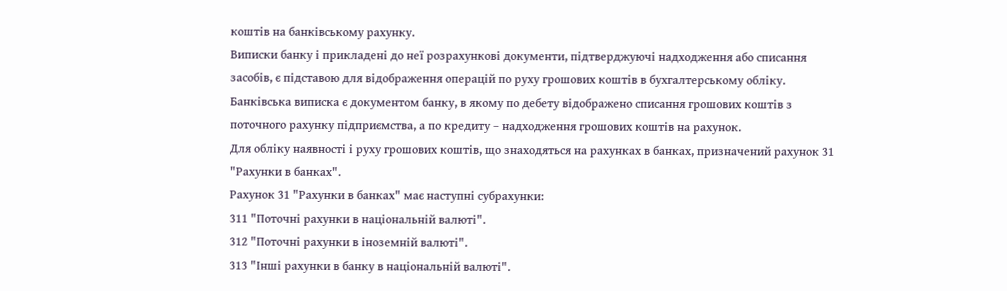коштів на банківському рахунку.
Виписки банку і прикладені до неї розрахункові документи, підтверджуючі надходження або списання засобів, є підставою для відображення операцій по руху грошових коштів в бухгалтерському обліку.
Банківська виписка є документом банку, в якому по дебету відображено списання грошових коштів з поточного рахунку підприємства, а по кредиту – надходження грошових коштів на рахунок.
Для обліку наявності і руху грошових коштів, що знаходяться на рахунках в банках, призначений рахунок 31 "Рахунки в банках".
Рахунок 31 "Рахунки в банках" має наступні субрахунки:
311 "Поточні рахунки в національній валюті".
312 "Поточні рахунки в іноземній валюті".
313 "Інші рахунки в банку в національній валюті".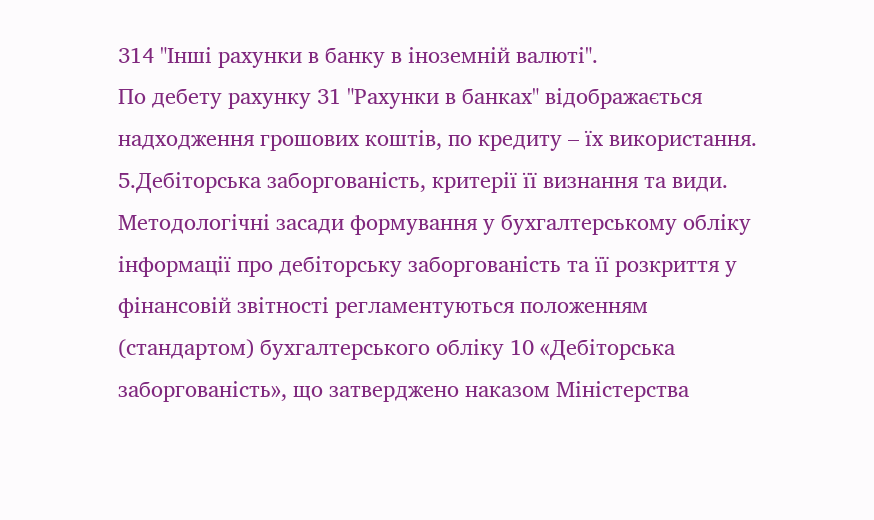314 "Інші рахунки в банку в іноземній валюті".
По дебету рахунку 31 "Рахунки в банках" відображається надходження грошових коштів, по кредиту – їх використання.
5.Дебіторська заборгованість, критерії її визнання та види.
Методологічні засади формування у бухгалтерському обліку інформації про дебіторську заборгованість та її розкриття у фінансовій звітності регламентуються положенням (стандартом) бухгалтерського обліку 10 «Дебіторська заборгованість», що затверджено наказом Міністерства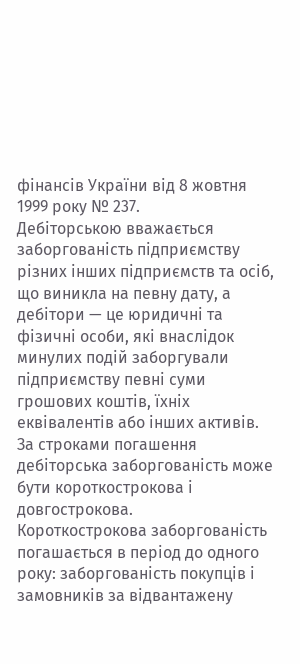фінансів України від 8 жовтня 1999 року № 237.
Дебіторською вважається заборгованість підприємству різних інших підприємств та осіб, що виникла на певну дату, а дебітори — це юридичні та фізичні особи, які внаслідок минулих подій заборгували підприємству певні суми грошових коштів, їхніх еквівалентів або інших активів.
За строками погашення дебіторська заборгованість може бути короткострокова і довгострокова.
Короткострокова заборгованість погашається в період до одного року: заборгованість покупців і замовників за відвантажену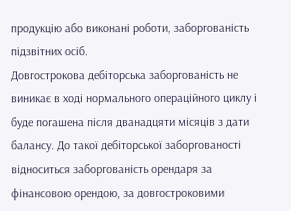продукцію або виконані роботи, заборгованість підзвітних осіб.
Довгострокова дебіторська заборгованість не виникає в ході нормального операційного циклу і буде погашена після дванадцяти місяців з дати балансу. До такої дебіторської заборгованості відноситься заборгованість орендаря за фінансовою орендою, за довгостроковими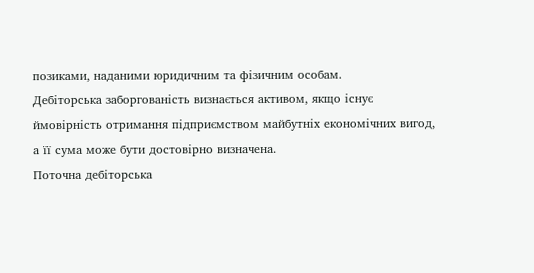позиками, наданими юридичним та фізичним особам.
Дебіторська заборгованість визнається активом, якщо існує ймовірність отримання підприємством майбутніх економічних вигод, а її сума може бути достовірно визначена.
Поточна дебіторська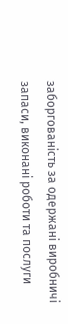заборгованість за одержані виробничі запаси, виконані роботи та послуги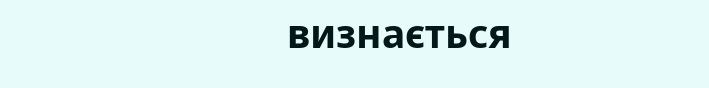визнається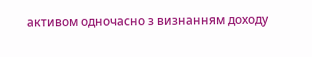активом одночасно з визнанням доходу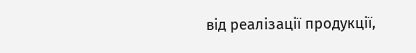від реалізації продукції,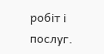робіт і послуг.